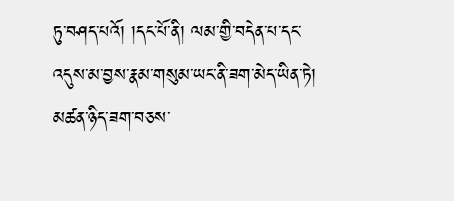ཏུ་བཤད་པའོ། །དང་པོ་ནི། ལམ་གྱི་བདེན་པ་དང་འདུས་མ་བྱས་རྣམ་གསུམ་ཡང་ནི་ཟག་མེད་ཡིན་ཏེ། མཚན་ཉིད་ཟག་བཅས་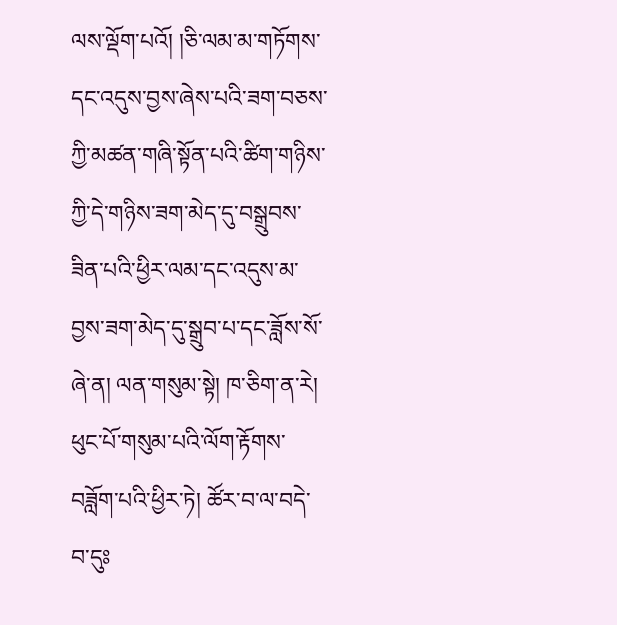ལས་ལྡོག་པའོ། །ཅི་ལམ་མ་གཏོགས་དང་འདུས་བྱས་ཞེས་པའི་ཟག་བཅས་ཀྱི་མཚན་གཞི་སྟོན་པའི་ཚིག་གཉིས་ཀྱི་དེ་གཉིས་ཟག་མེད་དུ་བསྒྲུབས་ཟིན་པའི་ཕྱིར་ལམ་དང་འདུས་མ་བྱས་ཟག་མེད་དུ་སྒྲུབ་པ་དང་ཟློས་སོ་ཞེ་ན། ལན་གསུམ་སྟེ། ཁ་ཅིག་ན་རེ། ཕུང་པོ་གསུམ་པའི་ལོག་རྟོགས་བཟློག་པའི་ཕྱིར་ཏེ། ཚོར་བ་ལ་བདེ་བ་དུཿ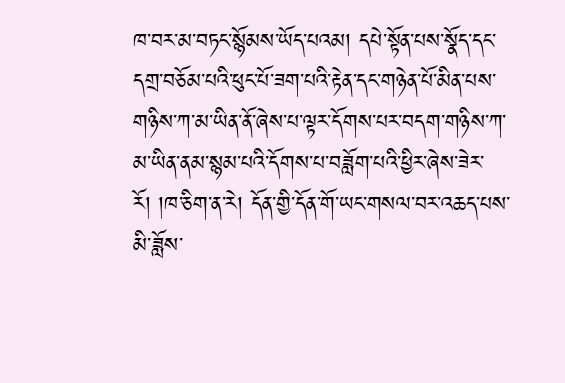ཁ་བར་མ་བཏང་སྙོམས་ཡོད་པའམ། དཔེ་སྟོན་པས་སྣོད་དང་དགྲ་བཅོམ་པའི་ཕུང་པོ་ཟག་པའི་རྟེན་དང་གཉེན་པོ་མིན་པས་གཉིས་ཀ་མ་ཡིན་ནོ་ཞེས་པ་ལྟར་དོགས་པར་བདག་གཉིས་ཀ་མ་ཡིན་ནམ་སྙམ་པའི་དོགས་པ་བཟློག་པའི་ཕྱིར་ཞེས་ཟེར་རོ། །ཁ་ཅིག་ན་རེ། དོན་གྱི་དོན་གོ་ཡང་གསལ་བར་འཆད་པས་མི་ཟློས་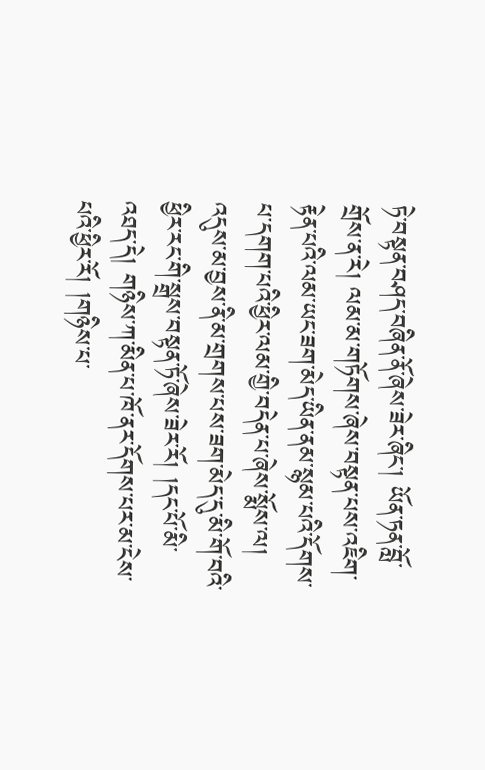ཏེ་བསྟན་བཤད་བཞིན་ནོ་ཞེས་ཟེར་ཞིང་། ཡོན་ཏན་བློ་གྲོས་ན་རེ། ལམ་མ་གཏོགས་ཞེས་བསྟན་པས་འཇིག་རྟེན་པའི་ལམ་ཡང་ཟག་མེད་ཡིན་ནམ་སྙམ་པའི་དོགས་པ་དགག་པའི་ཕྱིར་ལམ་གྱི་བདེན་པ་ཞེས་སྨོས་ལ། འདུས་མ་བྱས་ནི་མ་གྲགས་པས་ཟག་མེད་དུ་མི་གོ་བའི་ཕྱིར་རང་གི་སྒྲས་བསྟན་ཏོ་ཞེས་ཟེར་རོ། །དང་པོ་མི་འཐད་དེ། གཉིས་ཀ་མིན་པ་ཁོ་ནར་དོགས་པར་མ་ངེས་པའི་ཕྱིར་རོ། །གཉིས་པ་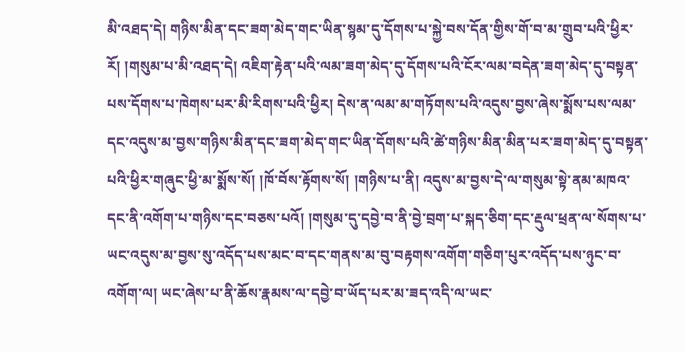མི་འཐད་དེ། གཉིས་མིན་དང་ཟག་མེད་གང་ཡིན་སྙམ་དུ་དོགས་པ་སྐྱེ་བས་དོན་གྱིས་གོ་བ་མ་གྲུབ་པའི་ཕྱིར་རོ། །གསུམ་པ་མི་འཐད་དེ། འཇིག་རྟེན་པའི་ལམ་ཟག་མེད་དུ་དོགས་པའི་ངོར་ལམ་བདེན་ཟག་མེད་དུ་བསྟན་པས་དོགས་པ་ཁེགས་པར་མི་རིགས་པའི་ཕྱིར། དེས་ན་ལམ་མ་གཏོགས་པའི་འདུས་བྱས་ཞེས་སྨོས་པས་ལམ་དང་འདུས་མ་བྱས་གཉིས་མིན་དང་ཟག་མེད་གང་ཡིན་དོགས་པའི་ཚེ་གཉིས་མིན་མིན་པར་ཟག་མེད་དུ་བསྟན་པའི་ཕྱིར་གཞུང་ཕྱི་མ་སྨོས་སོ། །ཁོ་བོས་རྟོགས་སོ། །གཉིས་པ་ནི། འདུས་མ་བྱས་དེ་ལ་གསུམ་སྟེ་ནམ་མཁའ་དང་ནི་འགོག་པ་གཉིས་དང་བཅས་པའོ། །གསུམ་དུ་དབྱེ་བ་ནི་བྱེ་བྲག་པ་སྐད་ཅིག་དང་རྡུལ་ཕྲན་ལ་སོགས་པ་ཡང་འདུས་མ་བྱས་སུ་འདོད་པས་མང་བ་དང་གནས་མ་བུ་བརྟགས་འགོག་གཅིག་པུར་འདོད་པས་ཉུང་བ་འགོག་ལ། ཡང་ཞེས་པ་ནི་ཆོས་རྣམས་ལ་དབྱེ་བ་ཡོད་པར་མ་ཟད་འདི་ལ་ཡང་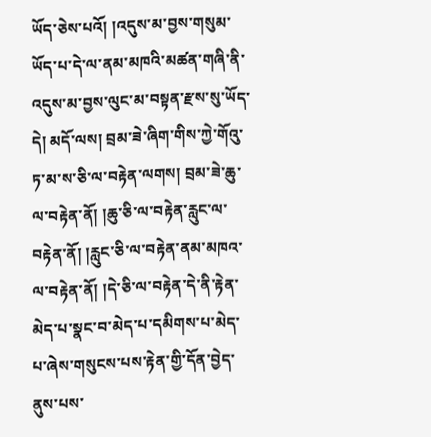ཡོད་ཅེས་པའོ། །འདུས་མ་བྱས་གསུམ་ཡོད་པ་དེ་ལ་ནམ་མཁའི་མཚན་གཞི་ནི་འདུས་མ་བྱས་ལུང་མ་བསྟན་རྫས་སུ་ཡོད་དེ། མདོ་ལས། བྲམ་ཟེ་ཞིག་གིས་ཀྱེ་གོའུ་ཏ་མ་ས་ཅི་ལ་བརྟེན་ལགས། བྲམ་ཟེ་ཆུ་ལ་བརྟེན་ནོ། །ཆུ་ཅི་ལ་བརྟེན་རླུང་ལ་བརྟེན་ནོ། །རླུང་ཅི་ལ་བརྟེན་ནམ་མཁའ་ལ་བརྟེན་ནོ། །དེ་ཅི་ལ་བརྟེན་དེ་ནི་རྟེན་མེད་པ་སྣང་བ་མེད་པ་དམིགས་པ་མེད་པ་ཞེས་གསུངས་པས་རྟེན་གྱི་དོན་བྱེད་ནུས་པས་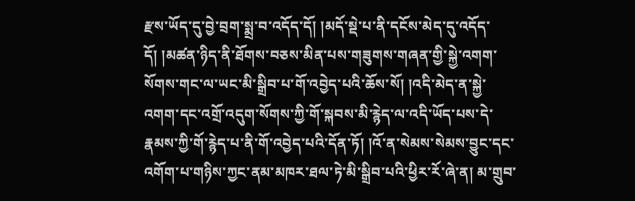རྫས་ཡོད་དུ་བྱེ་བྲག་སྨྲ་བ་འདོད་དོ། །མདོ་སྡེ་པ་ནི་དངོས་མེད་དུ་འདོད་དོ། །མཚན་ཉིད་ནི་ཐོགས་བཅས་མིན་པས་གཟུགས་གཞན་གྱི་སྐྱེ་འགག་སོགས་གང་ལ་ཡང་མི་སྒྲིབ་པ་གོ་འབྱེད་པའི་ཆོས་སོ། །འདི་མེད་ན་སྐྱེ་འགག་དང་འགྲོ་འདུག་སོགས་ཀྱི་གོ་སྐབས་མི་རྙེད་ལ་འདི་ཡོད་པས་དེ་རྣམས་ཀྱི་གོ་རྙེད་པ་ནི་གོ་འབྱེད་པའི་དོན་ཏོ། །འོ་ན་སེམས་སེམས་བྱུང་དང་འགོག་པ་གཉིས་ཀྱང་ནམ་མཁར་ཐལ་ཏེ་མི་སྒྲིབ་པའི་ཕྱིར་རོ་ཞེ་ན། མ་གྲུབ་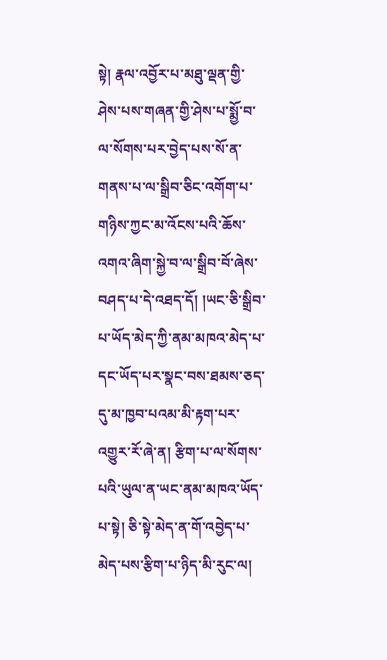སྟེ། རྣལ་འབྱོར་པ་མཐུ་ལྡན་གྱི་ཤེས་པས་གཞན་གྱི་ཤེས་པ་སྨྱོ་བ་ལ་སོགས་པར་བྱེད་པས་སོ་ན་གནས་པ་ལ་སྒྲིབ་ཅིང་འགོག་པ་གཉིས་ཀྱང་མ་འོངས་པའི་ཆོས་འགའ་ཞིག་སྐྱེ་བ་ལ་སྒྲིབ་བོ་ཞེས་བཤད་པ་དེ་འཐད་དོ། །ཡང་ཅི་སྒྲིབ་པ་ཡོད་མེད་ཀྱི་ནམ་མཁའ་མེད་པ་དང་ཡོད་པར་སྣང་བས་ཐམས་ཅད་དུ་མ་ཁྱབ་པའམ་མི་རྟག་པར་འགྱུར་རོ་ཞེ་ན། རྩིག་པ་ལ་སོགས་པའི་ཡུལ་ན་ཡང་ནམ་མཁའ་ཡོད་པ་སྟེ། ཅི་སྟེ་མེད་ན་གོ་འབྱེད་པ་མེད་པས་རྩིག་པ་ཉིད་མི་རུང་ལ།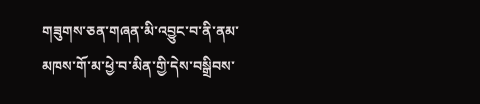གཟུགས་ཅན་གཞན་མི་འབྱུང་བ་ནི་ནམ་མཁས་གོ་མ་ཕྱེ་བ་མིན་གྱི་དེས་བསྒྲིབས་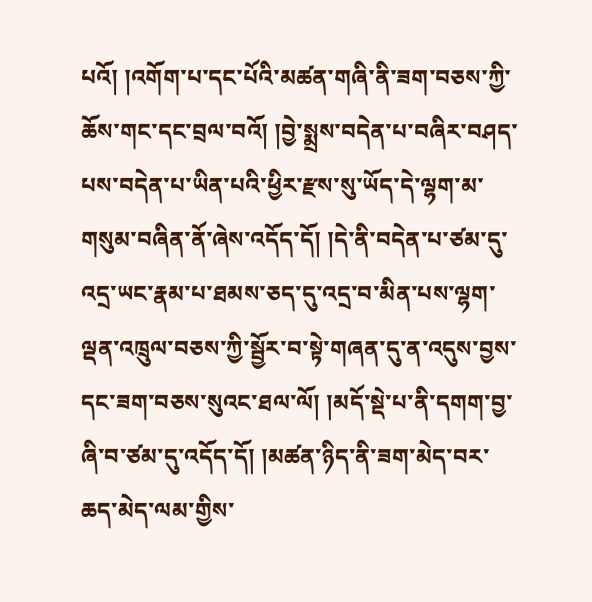པའོ། །འགོག་པ་དང་པོའི་མཚན་གཞི་ནི་ཟག་བཅས་ཀྱི་ཆོས་གང་དང་བྲལ་བའོ། །བྱེ་སྨྲས་བདེན་པ་བཞིར་བཤད་པས་བདེན་པ་ཡིན་པའི་ཕྱིར་རྫས་སུ་ཡོད་དེ་ལྷག་མ་གསུམ་བཞིན་ནོ་ཞེས་འདོད་དོ། །དེ་ནི་བདེན་པ་ཙམ་དུ་འདྲ་ཡང་རྣམ་པ་ཐམས་ཅད་དུ་འདྲ་བ་མིན་པས་ལྷག་ལྡན་འཁྲུལ་བཅས་ཀྱི་སྦྱོར་བ་སྟེ་གཞན་དུ་ན་འདུས་བྱས་དང་ཟག་བཅས་སུའང་ཐལ་ལོ། །མདོ་སྡེ་པ་ནི་དགག་བྱ་ཞི་བ་ཙམ་དུ་འདོད་དོ། །མཚན་ཉིད་ནི་ཟག་མེད་བར་ཆད་མེད་ལམ་གྱིས་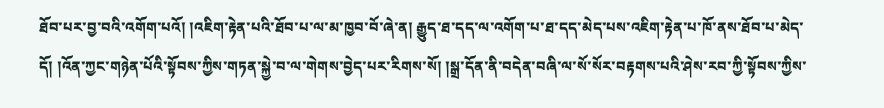ཐོབ་པར་བྱ་བའི་འགོག་པའོ། །འཇིག་རྟེན་པའི་ཐོབ་པ་ལ་མ་ཁྱབ་བོ་ཞེ་ན། རྒྱུད་ཐ་དད་ལ་འགོག་པ་ཐ་དད་མེད་པས་འཇིག་རྟེན་པ་ཁོ་ནས་ཐོབ་པ་མེད་དོ། །འོན་ཀྱང་གཉེན་པོའི་སྟོབས་ཀྱིས་གཏན་སྐྱེ་བ་ལ་གེགས་བྱེད་པར་རིགས་སོ། །སྒྲ་དོན་ནི་བདེན་བཞི་ལ་སོ་སོར་བརྟགས་པའི་ཤེས་རབ་ཀྱི་སྟོབས་ཀྱིས་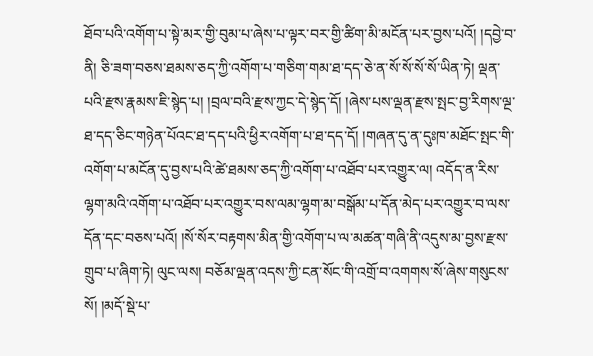ཐོབ་པའི་འགོག་པ་སྟེ་མར་གྱི་བུམ་པ་ཞེས་པ་ལྟར་བར་གྱི་ཚིག་མི་མངོན་པར་བྱས་པའོ། །དབྱེ་བ་ནི། ཅི་ཟག་བཅས་ཐམས་ཅད་ཀྱི་འགོག་པ་གཅིག་གམ་ཐ་དད་ཅེ་ན་སོ་སོ་སོ་སོ་ཡིན་ཏེ། ལྡན་པའི་རྫས་རྣམས་ཇི་སྙེད་པ། །བྲལ་བའི་རྫས་ཀྱང་དེ་སྙེད་དོ། །ཞེས་པས་ལྡན་རྫས་སྤང་བྱ་རིགས་ལྔ་ཐ་དད་ཅིང་གཉེན་པོའང་ཐ་དད་པའི་ཕྱིར་འགོག་པ་ཐ་དད་དོ། །གཞན་དུ་ན་དུཿཁ་མཐོང་སྤང་གི་འགོག་པ་མངོན་དུ་བྱས་པའི་ཚེ་ཐམས་ཅད་ཀྱི་འགོག་པ་འཐོབ་པར་འགྱུར་ལ། འདོད་ན་རིས་ལྷག་མའི་འགོག་པ་འཐོབ་པར་འགྱུར་བས་ལམ་ལྷག་མ་བསྒོམ་པ་དོན་མེད་པར་འགྱུར་བ་ལས་དོན་དང་བཅས་པའོ། །སོ་སོར་བརྟགས་མིན་གྱི་འགོག་པ་ལ་མཚན་གཞི་ནི་འདུས་མ་བྱས་རྫས་གྲུབ་པ་ཞིག་ཏེ། ལུང་ལས། བཅོམ་ལྡན་འདས་ཀྱི་ངན་སོང་གི་འགྲོ་བ་འགགས་སོ་ཞེས་གསུངས་སོ། །མདོ་སྡེ་པ་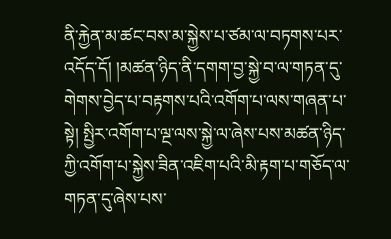ནི་རྐྱེན་མ་ཚང་བས་མ་སྐྱེས་པ་ཙམ་ལ་བཏགས་པར་འདོད་དོ། །མཚན་ཉིད་ནི་དགག་བྱ་སྐྱེ་བ་ལ་གཏན་དུ་གེགས་བྱེད་པ་བརྟགས་པའི་འགོག་པ་ལས་གཞན་པ་སྟེ། སྤྱིར་འགོག་པ་ལྔ་ལས་སྐྱེ་ལ་ཞེས་པས་མཚན་ཉིད་ཀྱི་འགོག་པ་སྐྱེས་ཟིན་འཇིག་པའི་མི་རྟག་པ་གཅོད་ལ་གཏན་དུ་ཞེས་པས་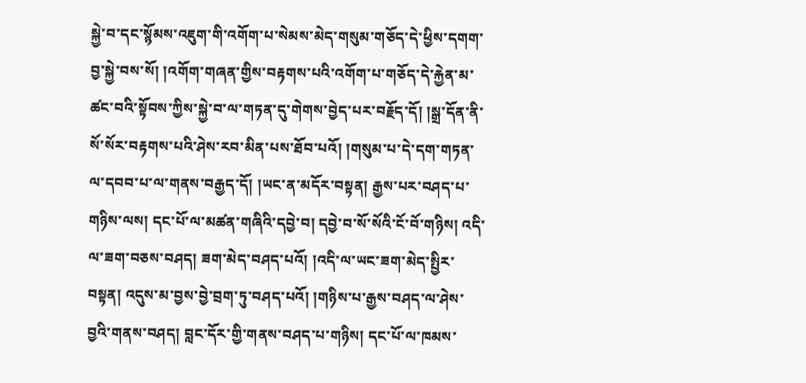སྐྱེ་བ་དང་སྙོམས་འཇུག་གི་འགོག་པ་སེམས་མེད་གསུམ་གཅོད་དེ་ཕྱིས་དགག་བྱ་སྐྱེ་བས་སོ། །འགོག་གཞན་གྱིས་བརྟགས་པའི་འགོག་པ་གཅོད་དེ་རྐྱེན་མ་ཚང་བའི་སྟོབས་ཀྱིས་སྐྱེ་བ་ལ་གཏན་དུ་གེགས་བྱེད་པར་བརྗོད་དོ། །སྒྲ་དོན་ནི་སོ་སོར་བརྟགས་པའི་ཤེས་རབ་མིན་པས་ཐོབ་པའོ། །གསུམ་པ་དེ་དག་གཏན་ལ་དབབ་པ་ལ་གནས་བརྒྱད་དོ། །ཡང་ན་མདོར་བསྟན། རྒྱས་པར་བཤད་པ་གཉིས་ལས། དང་པོ་ལ་མཚན་གཞིའི་དབྱེ་བ། དབྱེ་བ་སོ་སོའི་ངོ་བོ་གཉིས། འདི་ལ་ཟག་བཅས་བཤད། ཟག་མེད་བཤད་པའོ། །འདི་ལ་ཡང་ཟག་མེད་སྤྱིར་བསྟན། འདུས་མ་བྱས་བྱེ་བྲག་ཏུ་བཤད་པའོ། །གཉིས་པ་རྒྱས་བཤད་ལ་ཤེས་བྱའི་གནས་བཤད། བླང་དོར་གྱི་གནས་བཤད་པ་གཉིས། དང་པོ་ལ་ཁམས་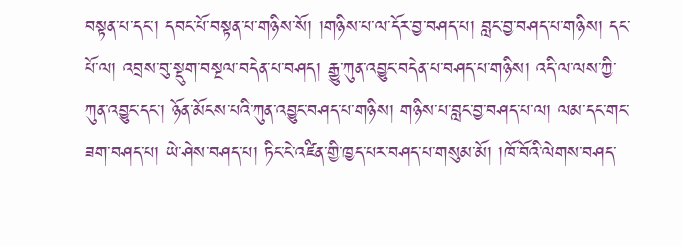བསྟན་པ་དང་། དབང་པོ་བསྟན་པ་གཉིས་སོ། །གཉིས་པ་ལ་དོར་བྱ་བཤད་པ། བླང་བྱ་བཤད་པ་གཉིས། དང་པོ་ལ། འབྲས་བུ་སྡུག་བསྔལ་བདེན་པ་བཤད། རྒྱུ་ཀུན་འབྱུང་བདེན་པ་བཤད་པ་གཉིས། འདི་ལ་ལས་ཀྱི་ཀུན་འབྱུང་དང་། ཉོན་མོངས་པའི་ཀུན་འབྱུང་བཤད་པ་གཉིས། གཉིས་པ་བླང་བྱ་བཤད་པ་ལ། ལམ་དང་གང་ཟག་བཤད་པ། ཡེ་ཤེས་བཤད་པ། ཏིང་ངེ་འཛིན་གྱི་ཁྱད་པར་བཤད་པ་གསུམ་མོ། །ཁོ་བོའི་ལེགས་བཤད་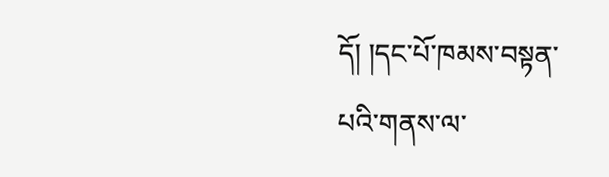དོ། །དང་པོ་ཁམས་བསྟན་པའི་གནས་ལ་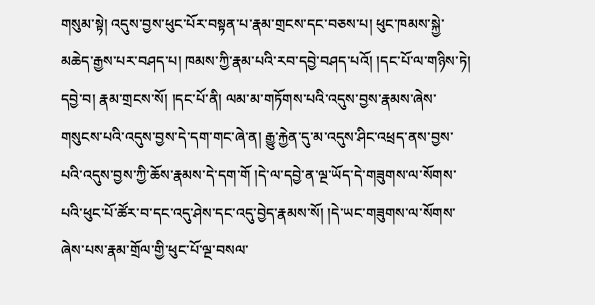གསུམ་སྟེ། འདུས་བྱས་ཕུང་པོར་བསྟན་པ་རྣམ་གྲངས་དང་བཅས་པ། ཕུང་ཁམས་སྐྱེ་མཆེད་རྒྱས་པར་བཤད་པ། ཁམས་ཀྱི་རྣམ་པའི་རབ་དབྱེ་བཤད་པའོ། །དང་པོ་ལ་གཉིས་ཏེ། དབྱེ་བ། རྣམ་གྲངས་སོ། །དང་པོ་ནི། ལམ་མ་གཏོགས་པའི་འདུས་བྱས་རྣམས་ཞེས་གསུངས་པའི་འདུས་བྱས་དེ་དག་གང་ཞེ་ན། རྒྱུ་རྐྱེན་དུ་མ་འདུས་ཤིང་འཕྲད་ནས་བྱས་པའི་འདུས་བྱས་ཀྱི་ཆོས་རྣམས་དེ་དག་གོ །དེ་ལ་དབྱེ་ན་ལྔ་ཡོད་དེ་གཟུགས་ལ་སོགས་པའི་ཕུང་པོ་ཚོར་བ་དང་འདུ་ཤེས་དང་འདུ་བྱེད་རྣམས་སོ། །དེ་ཡང་གཟུགས་ལ་སོགས་ཞེས་པས་རྣམ་གྲོལ་གྱི་ཕུང་པོ་ལྔ་བསལ་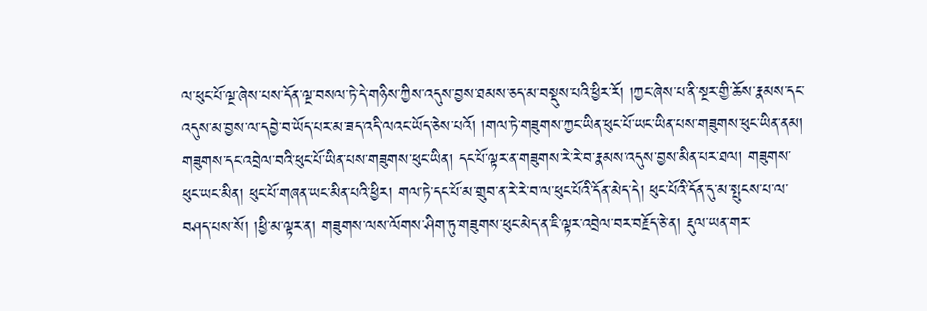ལ་ཕུང་པོ་ལྔ་ཞེས་པས་དོན་ལྔ་བསལ་ཏེ་དེ་གཉིས་ཀྱིས་འདུས་བྱས་ཐམས་ཅད་མ་བསྡུས་པའི་ཕྱིར་རོ། །ཀྱང་ཞེས་པ་ནི་སྔར་གྱི་ཆོས་རྣམས་དང་འདུས་མ་བྱས་ལ་དབྱེ་བ་ཡོད་པར་མ་ཟད་འདི་ལའང་ཡོད་ཅེས་པའོ། །གལ་ཏེ་གཟུགས་ཀྱང་ཡིན་ཕུང་པོ་ཡང་ཡིན་པས་གཟུགས་ཕུང་ཡིན་ནམ། གཟུགས་དང་འབྲེལ་བའི་ཕུང་པོ་ཡིན་པས་གཟུགས་ཕུང་ཡིན། དང་པོ་ལྟར་ན་གཟུགས་རེ་རེ་བ་རྣམས་འདུས་བྱས་མིན་པར་ཐལ། གཟུགས་ཕུང་ཡང་མིན། ཕུང་པོ་གཞན་ཡང་མིན་པའི་ཕྱིར། གལ་ཏེ་དང་པོ་མ་གྲུབ་ན་རེ་རེ་བ་ལ་ཕུང་པོའི་དོན་མེད་དེ། ཕུང་པོའི་དོན་དུ་མ་སྤུངས་པ་ལ་བཤད་པས་སོ། །ཕྱི་མ་ལྟར་ན། གཟུགས་ལས་ལོགས་ཤིག་ཏུ་གཟུགས་ཕུང་མེད་ན་ཇི་ལྟར་འབྲེལ་བར་བརྗོད་ཅེ་ན། རྡུལ་ཡན་གར་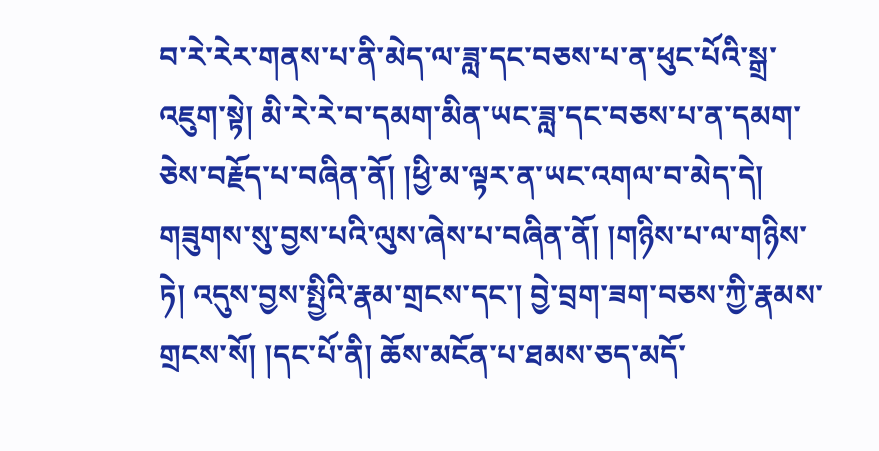བ་རེ་རེར་གནས་པ་ནི་མེད་ལ་ཟླ་དང་བཅས་པ་ན་ཕུང་པོའི་སྒྲ་འཇུག་སྟེ། མི་རེ་རེ་བ་དམག་མིན་ཡང་ཟླ་དང་བཅས་པ་ན་དམག་ཅེས་བརྗོད་པ་བཞིན་ནོ། །ཕྱི་མ་ལྟར་ན་ཡང་འགལ་བ་མེད་དེ། གཟུགས་སུ་བྱས་པའི་ལུས་ཞེས་པ་བཞིན་ནོ། །གཉིས་པ་ལ་གཉིས་ཏེ། འདུས་བྱས་སྤྱིའི་རྣམ་གྲངས་དང་། བྱེ་བྲག་ཟག་བཅས་ཀྱི་རྣམས་གྲངས་སོ། །དང་པོ་ནི། ཆོས་མངོན་པ་ཐམས་ཅད་མདོ་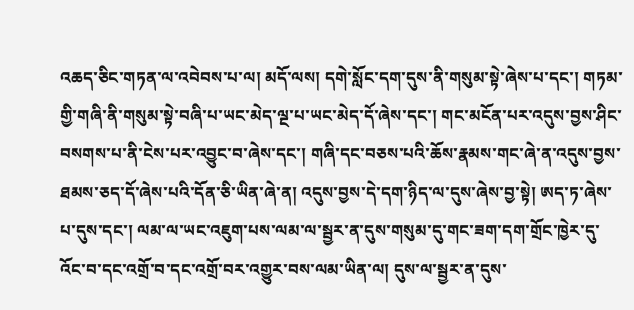འཆད་ཅིང་གཏན་ལ་འབེབས་པ་ལ། མདོ་ལས། དགེ་སློང་དག་དུས་ནི་གསུམ་སྟེ་ཞེས་པ་དང་། གཏམ་གྱི་གཞི་ནི་གསུམ་སྟེ་བཞི་པ་ཡང་མེད་ལྔ་པ་ཡང་མེད་དོ་ཞེས་དང་། གང་མངོན་པར་འདུས་བྱས་ཤིང་བསགས་པ་ནི་ངེས་པར་འབྱུང་བ་ཞེས་དང་། གཞི་དང་བཅས་པའི་ཆོས་རྣམས་གང་ཞེ་ན་འདུས་བྱས་ཐམས་ཅད་དོ་ཞེས་པའི་དོན་ཅི་ཡིན་ཞེ་ན། འདུས་བྱས་དེ་དག་ཉིད་ལ་དུས་ཞེས་བྱ་སྟེ། ཨད་ཏ་ཞེས་པ་དུས་དང་། ལམ་ལ་ཡང་འཇུག་པས་ལམ་ལ་སྦྱར་ན་དུས་གསུམ་དུ་གང་ཟག་དག་གྲོང་ཁྱེར་དུ་འོང་བ་དང་འགྲོ་བ་དང་འགྲོ་བར་འགྱུར་བས་ལམ་ཡིན་ལ། དུས་ལ་སྦྱར་ན་དུས་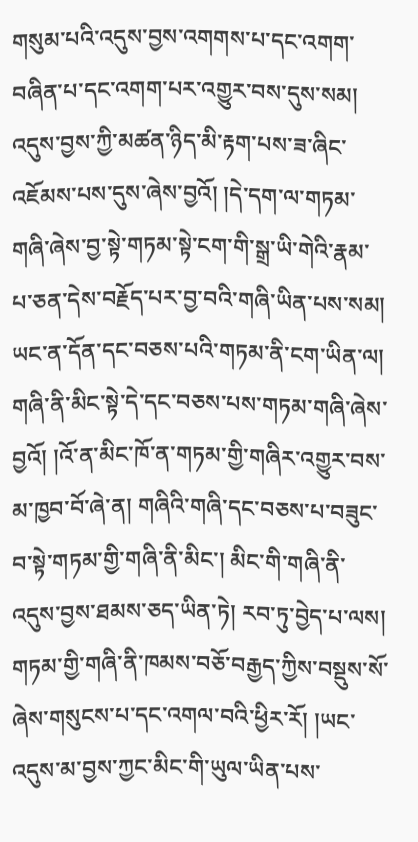གསུམ་པའི་འདུས་བྱས་འགགས་པ་དང་འགག་བཞིན་པ་དང་འགག་པར་འགྱུར་བས་དུས་སམ། འདུས་བྱས་ཀྱི་མཚན་ཉིད་མི་རྟག་པས་ཟ་ཞིང་འཇོམས་པས་དུས་ཞེས་བྱའོ། །དེ་དག་ལ་གཏམ་གཞི་ཞེས་བྱ་སྟེ་གཏམ་སྟེ་ངག་གི་སྒྲ་ཡི་གེའི་རྣམ་པ་ཅན་དེས་བརྗོད་པར་བྱ་བའི་གཞི་ཡིན་པས་སམ། ཡང་ན་དོན་དང་བཅས་པའི་གཏམ་ནི་ངག་ཡིན་ལ། གཞི་ནི་མིང་སྟེ་དེ་དང་བཅས་པས་གཏམ་གཞི་ཞེས་བྱའོ། །འོ་ན་མིང་ཁོ་ན་གཏམ་གྱི་གཞིར་འགྱུར་བས་མ་ཁྱབ་བོ་ཞེ་ན། གཞིའི་གཞི་དང་བཅས་པ་བཟུང་བ་སྟེ་གཏམ་གྱི་གཞི་ནི་མིང་། མིང་གི་གཞི་ནི་འདུས་བྱས་ཐམས་ཅད་ཡིན་ཏེ། རབ་ཏུ་བྱེད་པ་ལས། གཏམ་གྱི་གཞི་ནི་ཁམས་བཅོ་བརྒྱད་ཀྱིས་བསྡུས་སོ་ཞེས་གསུངས་པ་དང་འགལ་བའི་ཕྱིར་རོ། །ཡང་འདུས་མ་བྱས་ཀྱང་མིང་གི་ཡུལ་ཡིན་པས་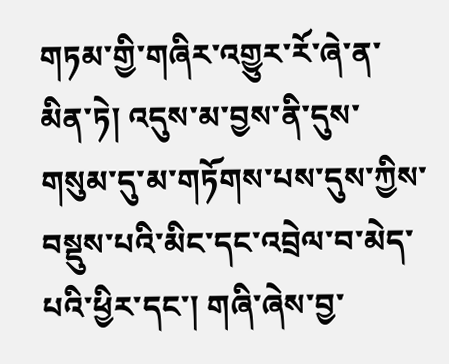གཏམ་གྱི་གཞིར་འགྱུར་རོ་ཞེ་ན་མིན་ཏེ། འདུས་མ་བྱས་ནི་དུས་གསུམ་དུ་མ་གཏོགས་པས་དུས་ཀྱིས་བསྡུས་པའི་མིང་དང་འབྲེལ་བ་མེད་པའི་ཕྱིར་དང་། གཞི་ཞེས་བྱ་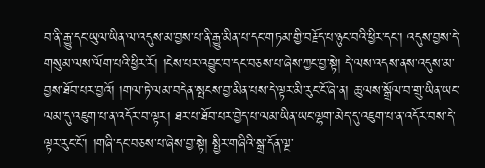བ་ནི་རྒྱུ་དང་ཡུལ་ཡིན་ལ་འདུས་མ་བྱས་པ་ནི་རྒྱུ་མིན་པ་དང་གཏམ་གྱི་བརྗོད་པ་ཉུང་བའི་ཕྱིར་དང་། འདུས་བྱས་དེ་གསུམ་ལས་ལོག་པའི་ཕྱིར་རོ། །ངེས་པར་འབྱུང་བ་དང་བཅས་པ་ཞེས་ཀྱང་བྱ་སྟེ། དེ་ལས་འདས་ནས་འདུས་མ་བྱས་ཐོབ་པར་བྱའོ། །གལ་ཏེ་ལམ་བདེན་སྤངས་བྱ་མིན་པས་དེ་ལྟར་མི་རུང་ངོ་ཞེ་ན། ཆུ་ལས་སྒྲོལ་བ་གྲུ་ཡིན་ཡང་ལམ་དུ་འཇུག་པ་ན་འདོར་བ་ལྟར། ཐར་པ་ཐོབ་པར་བྱེད་པ་ལམ་ཡིན་ཡང་ལྷག་མེད་དུ་འཇུག་པ་ན་འདོར་བས་དེ་ལྟར་རུང་ངོ་། །གཞི་དང་བཅས་པ་ཞེས་བྱ་སྟེ། སྤྱིར་གཞིའི་སྒྲ་དོན་ལྔ་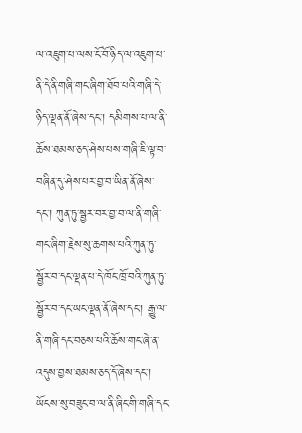ལ་འཇུག་པ་ལས་ངོ་བོ་ཉིད་ལ་འཇུག་པ་ནི་དེ་ནི་གཞི་གང་ཞིག་ཐོབ་པའི་གཞི་དེ་ཉིད་ལྡན་ནོ་ཞེས་དང་། དམིགས་པ་ལ་ནི་ཆོས་ཐམས་ཅད་ཤེས་པས་གཞི་ཇི་ལྟ་བ་བཞིན་དུ་ཤེས་པར་བྱ་བ་ཡིན་ནོ་ཞེས་དང་། ཀུན་ཏུ་སྦྱར་བར་བྱ་བ་ལ་ནི་གཞི་གང་ཞིག་རྗེས་སུ་ཆགས་པའི་ཀུན་ཏུ་སྦྱོར་བ་དང་ལྡན་པ་དེ་ཁོང་ཁྲོ་བའི་ཀུན་ཏུ་སྦྱོར་བ་དང་ཡང་ལྡན་ནོ་ཞེས་དང་། རྒྱུ་ལ་ནི་གཞི་དང་བཅས་པའི་ཆོས་གང་ཞེ་ན་འདུས་བྱས་ཐམས་ཅད་དོ་ཞེས་དང་། ཡོངས་སུ་བཟུང་བ་ལ་ནི་ཞིང་གི་གཞི་དང་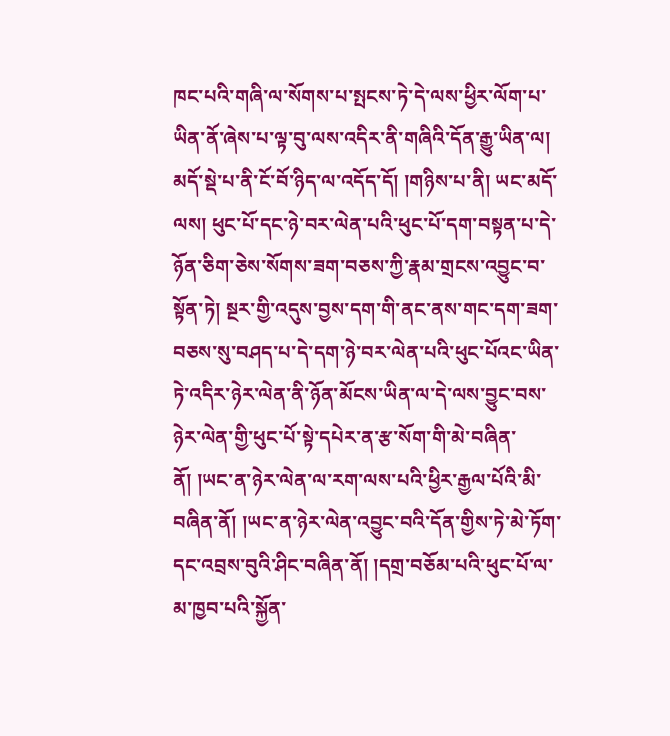ཁང་པའི་གཞི་ལ་སོགས་པ་སྤངས་ཏེ་དེ་ལས་ཕྱིར་ལོག་པ་ཡིན་ནོ་ཞེས་པ་ལྟ་བུ་ལས་འདིར་ནི་གཞིའི་དོན་རྒྱུ་ཡིན་ལ། མདོ་སྡེ་པ་ནི་ངོ་བོ་ཉིད་ལ་འདོད་དོ། །གཉིས་པ་ནི། ཡང་མདོ་ལས། ཕུང་པོ་དང་ཉེ་བར་ལེན་པའི་ཕུང་པོ་དག་བསྟན་པ་དེ་ཉོན་ཅིག་ཅེས་སོགས་ཟག་བཅས་ཀྱི་རྣམ་གྲངས་འབྱུང་བ་སྟོན་ཏེ། སྔར་གྱི་འདུས་བྱས་དག་གི་ནང་ནས་གང་དག་ཟག་བཅས་སུ་བཤད་པ་དེ་དག་ཉེ་བར་ལེན་པའི་ཕུང་པོའང་ཡིན་ཏེ་འདིར་ཉེར་ལེན་ནི་ཉོན་མོངས་ཡིན་ལ་དེ་ལས་བྱུང་བས་ཉེར་ལེན་གྱི་ཕུང་པོ་སྟེ་དཔེར་ན་རྩ་སོག་གི་མེ་བཞིན་ནོ། །ཡང་ན་ཉེར་ལེན་ལ་རག་ལས་པའི་ཕྱིར་རྒྱལ་པོའི་མི་བཞིན་ནོ། །ཡང་ན་ཉེར་ལེན་འབྱུང་བའི་དོན་གྱིས་ཏེ་མེ་ཏོག་དང་འབྲས་བུའི་ཤིང་བཞིན་ནོ། །དགྲ་བཅོམ་པའི་ཕུང་པོ་ལ་མ་ཁྱབ་པའི་སྐྱོན་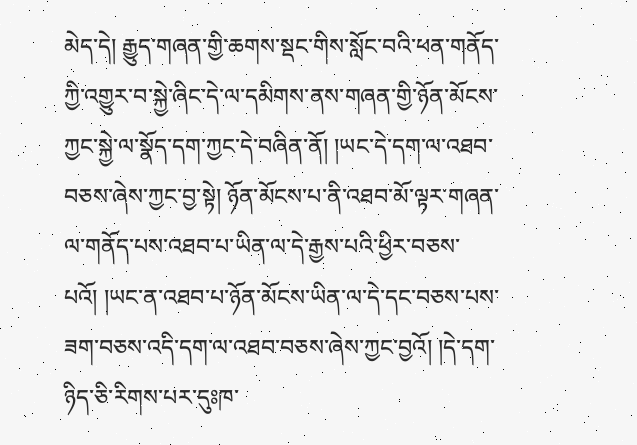མེད་དེ། རྒྱུད་གཞན་གྱི་ཆགས་སྡང་གིས་སློང་བའི་ཕན་གནོད་ཀྱི་འགྱུར་བ་སྐྱེ་ཞིང་དེ་ལ་དམིགས་ནས་གཞན་གྱི་ཉོན་མོངས་ཀྱང་སྐྱེ་ལ་སྣོད་དག་ཀྱང་དེ་བཞིན་ནོ། །ཡང་དེ་དག་ལ་འཐབ་བཅས་ཞེས་ཀྱང་བྱ་སྟེ། ཉོན་མོངས་པ་ནི་འཐབ་མོ་ལྟར་གཞན་ལ་གནོད་པས་འཐབ་པ་ཡིན་ལ་དེ་རྒྱས་པའི་ཕྱིར་བཅས་པའོ། །ཡང་ན་འཐབ་པ་ཉོན་མོངས་ཡིན་ལ་དེ་དང་བཅས་པས་ཟག་བཅས་འདི་དག་ལ་འཐབ་བཅས་ཞེས་ཀྱང་བྱའོ། །དེ་དག་ཉིད་ཅི་རིགས་པར་དུཿཁ་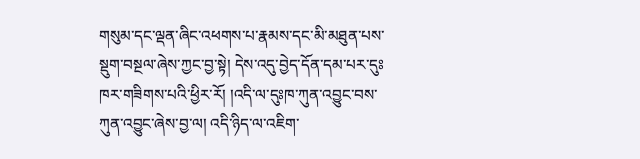གསུམ་དང་ལྡན་ཞིང་འཕགས་པ་རྣམས་དང་མི་མཐུན་པས་སྡུག་བསྔལ་ཞེས་ཀྱང་བྱ་སྟེ། དེས་འདུ་བྱེད་དོན་དམ་པར་དུཿཁར་གཟིགས་པའི་ཕྱིར་རོ། །འདི་ལ་དུཿཁ་ཀུན་འབྱུང་བས་ཀུན་འབྱུང་ཞེས་བྱ་ལ། འདི་ཉིད་ལ་འཇིག་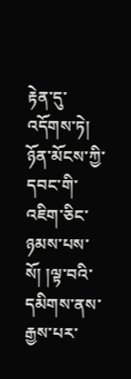རྟེན་དུ་འདོགས་ཏེ། ཉོན་མོངས་ཀྱི་དབང་གི་འཇིག་ཅིང་ཉམས་པས་སོ། །ལྟ་བའི་དམིགས་ནས་རྒྱས་པར་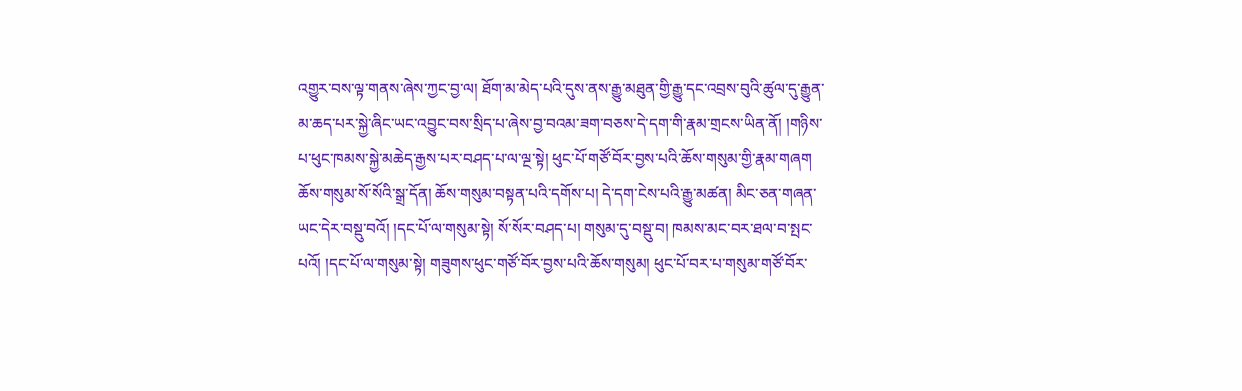འགྱུར་བས་ལྟ་གནས་ཞེས་ཀྱང་བྱ་ལ། ཐོག་མ་མེད་པའི་དུས་ནས་རྒྱུ་མཐུན་གྱི་རྒྱུ་དང་འབྲས་བུའི་ཚུལ་དུ་རྒྱུན་མ་ཆད་པར་སྐྱེ་ཞིང་ཡང་འབྱུང་བས་སྲིད་པ་ཞེས་བྱ་བའམ་ཟག་བཅས་དེ་དག་གི་རྣམ་གྲངས་ཡིན་ནོ། །གཉིས་པ་ཕུང་ཁམས་སྐྱེ་མཆེད་རྒྱས་པར་བཤད་པ་ལ་ལྔ་སྟེ། ཕུང་པོ་གཙོ་བོར་བྱས་པའི་ཆོས་གསུམ་གྱི་རྣམ་གཞག ཆོས་གསུམ་སོ་སོའི་སྒྲ་དོན། ཆོས་གསུམ་བསྟན་པའི་དགོས་པ། དེ་དག་ངེས་པའི་རྒྱུ་མཚན། མིང་ཅན་གཞན་ཡང་དེར་བསྡུ་བའོ། །དང་པོ་ལ་གསུམ་སྟེ། སོ་སོར་བཤད་པ། གསུམ་དུ་བསྡུ་བ། ཁམས་མང་བར་ཐལ་བ་སྤང་པའོ། །དང་པོ་ལ་གསུམ་སྟེ། གཟུགས་ཕུང་གཙོ་བོར་བྱས་པའི་ཆོས་གསུམ། ཕུང་པོ་བར་པ་གསུམ་གཙོ་བོར་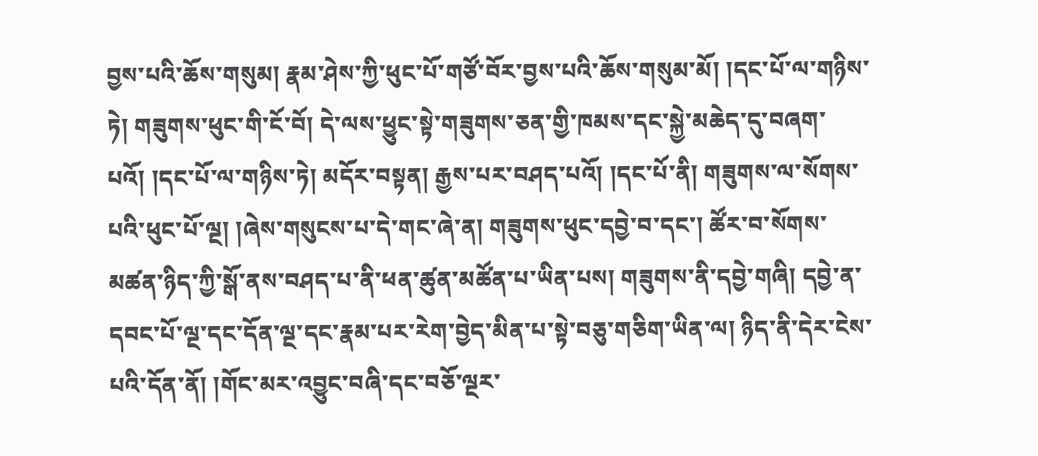བྱས་པའི་ཆོས་གསུམ། རྣམ་ཤེས་ཀྱི་ཕུང་པོ་གཙོ་བོར་བྱས་པའི་ཆོས་གསུམ་མོ། །དང་པོ་ལ་གཉིས་ཏེ། གཟུགས་ཕུང་གི་ངོ་བོ། དེ་ལས་ཕྱུང་སྟེ་གཟུགས་ཅན་གྱི་ཁམས་དང་སྐྱེ་མཆེད་དུ་བཞག་པའོ། །དང་པོ་ལ་གཉིས་ཏེ། མདོར་བསྟན། རྒྱས་པར་བཤད་པའོ། །དང་པོ་ནི། གཟུགས་ལ་སོགས་པའི་ཕུང་པོ་ལྔ། །ཞེས་གསུངས་པ་དེ་གང་ཞེ་ན། གཟུགས་ཕུང་དབྱེ་བ་དང་། ཚོར་བ་སོགས་མཚན་ཉིད་ཀྱི་སྒོ་ནས་བཤད་པ་ནི་ཕན་ཚུན་མཚོན་པ་ཡིན་པས། གཟུགས་ནི་དབྱེ་གཞི། དབྱེ་ན་དབང་པོ་ལྔ་དང་དོན་ལྔ་དང་རྣམ་པར་རེག་བྱེད་མིན་པ་སྟེ་བཅུ་གཅིག་ཡིན་ལ། ཉིད་ནི་དེར་ངེས་པའི་དོན་ནོ། །གོང་མར་འབྱུང་བཞི་དང་བཅོ་ལྔར་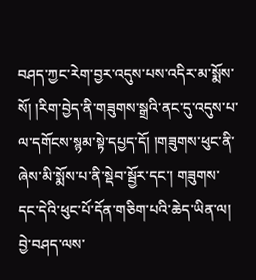བཤད་ཀྱང་རེག་བྱར་འདུས་པས་འདིར་མ་སྨོས་སོ། །རིག་བྱེད་ནི་གཟུགས་སྒྲའི་ནང་དུ་འདུས་པ་ལ་དགོངས་སྙམ་སྟེ་དཔྱད་དོ། །གཟུགས་ཕུང་ནི་ཞེས་མི་སྨོས་པ་ནི་སྡེབ་སྦྱོར་དང་། གཟུགས་དང་དེའི་ཕུང་པོ་དོན་གཅིག་པའི་ཆེད་ཡིན་ལ། བྱེ་བཤད་ལས་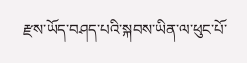རྫས་ཡོད་བཤད་པའི་སྐབས་ཡིན་ལ་ཕུང་པོ་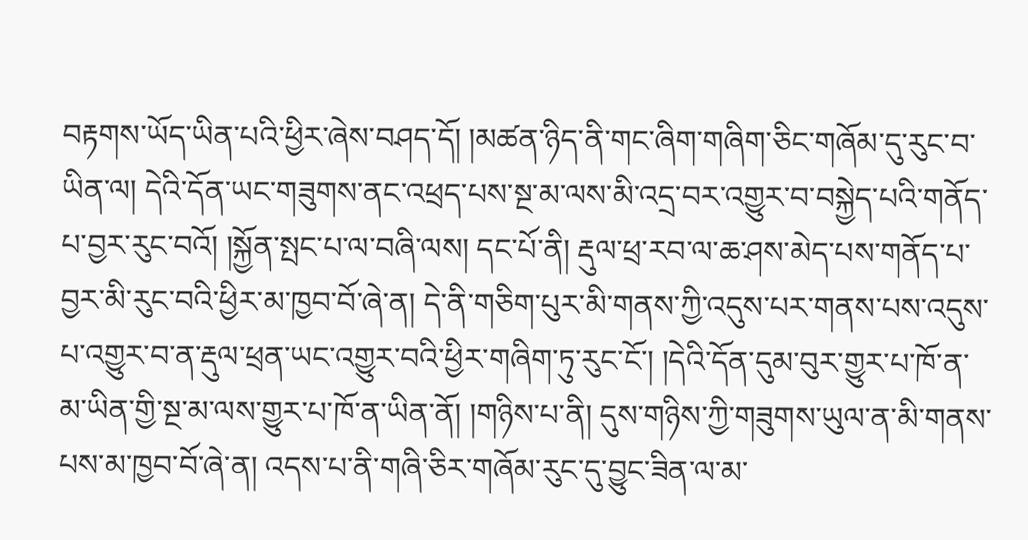བརྟགས་ཡོད་ཡིན་པའི་ཕྱིར་ཞེས་བཤད་དོ། །མཚན་ཉིད་ནི་གང་ཞིག་གཞིག་ཅིང་གཞོམ་དུ་རུང་བ་ཡིན་ལ། དེའི་དོན་ཡང་གཟུགས་ནང་འཕྲད་པས་སྔ་མ་ལས་མི་འདྲ་བར་འགྱུར་བ་བསྐྱེད་པའི་གནོད་པ་བྱར་རུང་བའོ། །སྐྱོན་སྤང་པ་ལ་བཞི་ལས། དང་པོ་ནི། རྡུལ་ཕྲ་རབ་ལ་ཆ་ཤས་མེད་པས་གནོད་པ་བྱར་མི་རུང་བའི་ཕྱིར་མ་ཁྱབ་བོ་ཞེ་ན། དེ་ནི་གཅིག་པུར་མི་གནས་ཀྱི་འདུས་པར་གནས་པས་འདུས་པ་འགྱུར་བ་ན་རྡུལ་ཕྲན་ཡང་འགྱུར་བའི་ཕྱིར་གཞིག་ཏུ་རུང་ངོ་། །དེའི་དོན་དུམ་བུར་གྱུར་པ་ཁོ་ན་མ་ཡིན་གྱི་སྔ་མ་ལས་གྱུར་པ་ཁོ་ན་ཡིན་ནོ། །གཉིས་པ་ནི། དུས་གཉིས་ཀྱི་གཟུགས་ཡུལ་ན་མི་གནས་པས་མ་ཁྱབ་བོ་ཞེ་ན། འདས་པ་ནི་གཞི་ཅིར་གཞོམ་རུང་དུ་བྱུང་ཟིན་ལ་མ་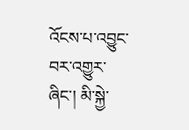འོངས་པ་འབྱུང་བར་འགྱུར་ཞིང་། མི་སྐྱེ་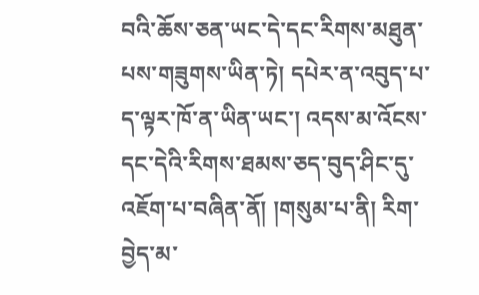བའི་ཆོས་ཅན་ཡང་དེ་དང་རིགས་མཐུན་པས་གཟུགས་ཡིན་ཏེ། དཔེར་ན་འབུད་པ་ད་ལྟར་ཁོ་ན་ཡིན་ཡང་། འདས་མ་འོངས་དང་དེའི་རིགས་ཐམས་ཅད་བུད་ཤིང་དུ་འཇོག་པ་བཞིན་ནོ། །གསུམ་པ་ནི། རིག་བྱེད་མ་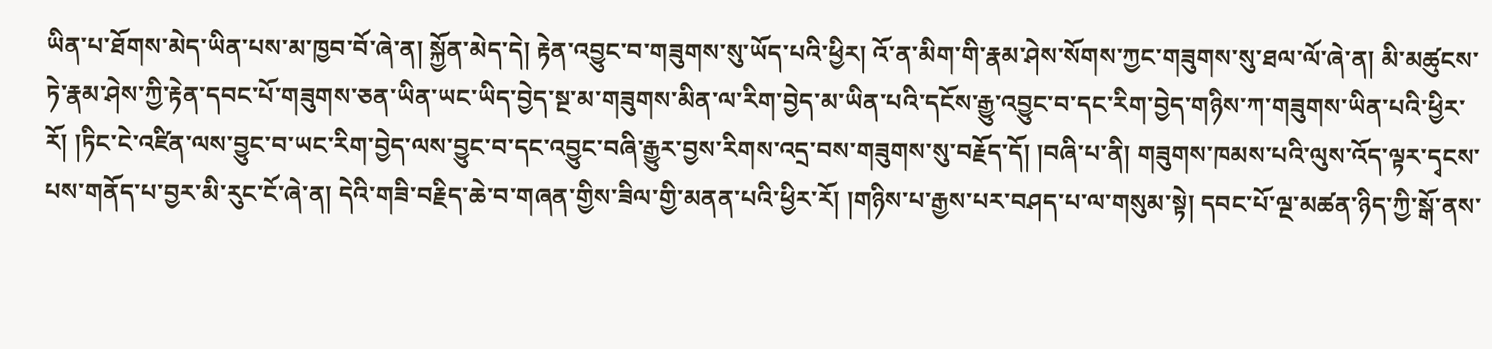ཡིན་པ་ཐོགས་མེད་ཡིན་པས་མ་ཁྱབ་བོ་ཞེ་ན། སྐྱོན་མེད་དེ། རྟེན་འབྱུང་བ་གཟུགས་སུ་ཡོད་པའི་ཕྱིར། འོ་ན་མིག་གི་རྣམ་ཤེས་སོགས་ཀྱང་གཟུགས་སུ་ཐལ་ལོ་ཞེ་ན། མི་མཚུངས་ཏེ་རྣམ་ཤེས་ཀྱི་རྟེན་དབང་པོ་གཟུགས་ཅན་ཡིན་ཡང་ཡིད་བྱེད་སྔ་མ་གཟུགས་མིན་ལ་རིག་བྱེད་མ་ཡིན་པའི་དངོས་རྒྱུ་འབྱུང་བ་དང་རིག་བྱེད་གཉིས་ཀ་གཟུགས་ཡིན་པའི་ཕྱིར་རོ། །ཏིང་ངེ་འཛིན་ལས་བྱུང་བ་ཡང་རིག་བྱེད་ལས་བྱུང་བ་དང་འབྱུང་བཞི་རྒྱུར་བྱས་རིགས་འདྲ་བས་གཟུགས་སུ་བརྗོད་དོ། །བཞི་པ་ནི། གཟུགས་ཁམས་པའི་ལུས་འོད་ལྟར་དྭངས་པས་གནོད་པ་བྱར་མི་རུང་ངོ་ཞེ་ན། དེའི་གཟི་བརྗིད་ཆེ་བ་གཞན་གྱིས་ཟིལ་གྱི་མནན་པའི་ཕྱིར་རོ། །གཉིས་པ་རྒྱས་པར་བཤད་པ་ལ་གསུམ་སྟེ། དབང་པོ་ལྔ་མཚན་ཉིད་ཀྱི་སྒོ་ནས་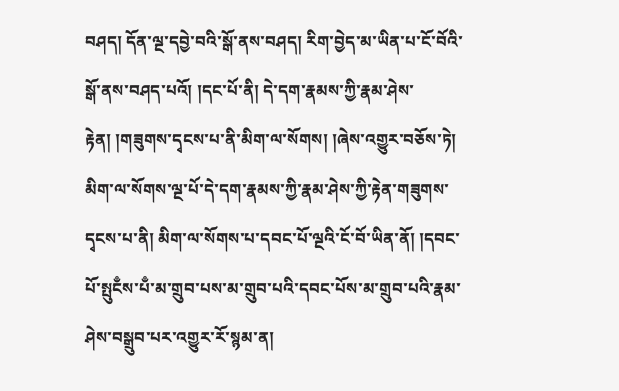བཤད། དོན་ལྔ་དབྱེ་བའི་སྒོ་ནས་བཤད། རིག་བྱེད་མ་ཡིན་པ་ངོ་བོའི་སྒོ་ནས་བཤད་པའོ། །དང་པོ་ནི། དེ་དག་རྣམས་ཀྱི་རྣམ་ཤེས་རྟེན། །གཟུགས་དྭངས་པ་ནི་མིག་ལ་སོགས། །ཞེས་འགྱུར་བཅོས་ཏེ། མིག་ལ་སོགས་ལྔ་པོ་དེ་དག་རྣམས་ཀྱི་རྣམ་ཤེས་ཀྱི་རྟེན་གཟུགས་དྭངས་པ་ནི། མིག་ལ་སོགས་པ་དབང་པོ་ལྔའི་ངོ་བོ་ཡིན་ནོ། །དབང་པོ་སྤུངྃས་པྃ་མ་གྲུབ་པས་མ་གྲུབ་པའི་དབང་པོས་མ་གྲུབ་པའི་རྣམ་ཤེས་བསྒྲུབ་པར་འགྱུར་རོ་སྙམ་ན།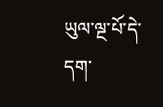ཡུལ་ལྔ་པོ་དེ་དག་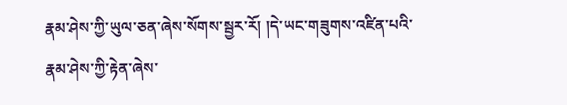རྣམ་ཤེས་ཀྱི་ཡུལ་ཅན་ཞེས་སོགས་སྦྱར་རོ། །དེ་ཡང་གཟུགས་འཛིན་པའི་རྣམ་ཤེས་ཀྱི་རྟེན་ཞེས་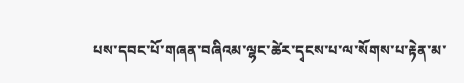པས་དབང་པོ་གཞན་བཞིའམ་ལྷང་ཚེར་དྭངས་པ་ལ་སོགས་པ་རྟེན་མ་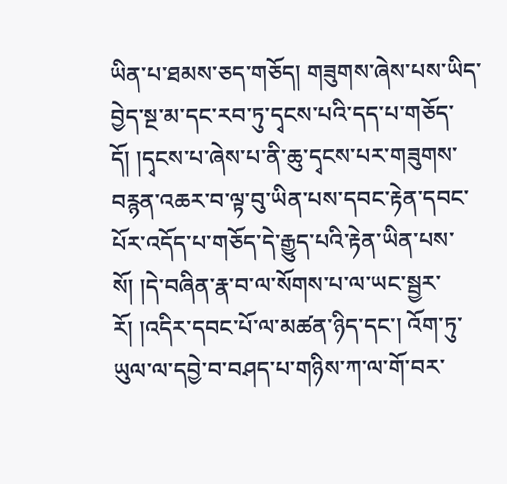ཡིན་པ་ཐམས་ཅད་གཅོད། གཟུགས་ཞེས་པས་ཡིད་བྱེད་སྔ་མ་དང་རབ་ཏུ་དྭངས་པའི་དད་པ་གཅོད་དོ། །དྭངས་པ་ཞེས་པ་ནི་ཆུ་དྭངས་པར་གཟུགས་བརྙན་འཆར་བ་ལྟ་བུ་ཡིན་པས་དབང་རྟེན་དབང་པོར་འདོད་པ་གཅོད་དེ་རྒྱུད་པའི་རྟེན་ཡིན་པས་སོ། །དེ་བཞིན་རྣ་བ་ལ་སོགས་པ་ལ་ཡང་སྦྱར་རོ། །འདིར་དབང་པོ་ལ་མཚན་ཉིད་དང་། འོག་ཏུ་ཡུལ་ལ་དབྱེ་བ་བཤད་པ་གཉིས་ཀ་ལ་གོ་བར་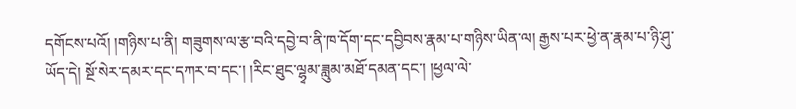དགོངས་པའོ། །གཉིས་པ་ནི། གཟུགས་ལ་རྩ་བའི་དབྱེ་བ་ནི་ཁ་དོག་དང་དབྱིབས་རྣམ་པ་གཉིས་ཡིན་ལ། རྒྱས་པར་ཕྱེ་ན་རྣམ་པ་ཉི་ཤུ་ཡོད་དེ། སྔོ་སེར་དམར་དང་དཀར་བ་དང་། །རིང་ཐུང་ལྷྭམ་ཟླུམ་མཐོ་དམན་དང་། །ཕྱལ་ལེ་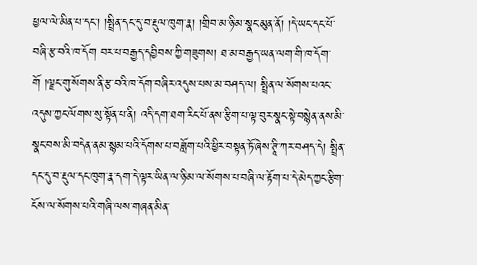ཕྱལ་ལེ་མིན་པ་དང་། །སྤྲིན་དང་དུ་བ་རྡུལ་ཁུག་རྣ། །གྲིབ་མ་ཉི་མ་སྣང་མུན་ནོ། །དེ་ཡང་དང་པོ་བཞི་རྩ་བའི་ཁ་དོག བར་པ་བརྒྱད་དབྱིབས་ཀྱི་གཟུགས། ཐ་མ་བརྒྱད་ཡན་ལག་གི་ཁ་དོག་གོ །ལྗང་གུ་སོགས་ནི་རྩ་བའི་ཁ་དོག་བཞིར་འདུས་པས་མ་བཤད་ལ། སྤྲིན་ལ་སོགས་པའང་འདུས་ཀྱང་ལོགས་སུ་སྟོན་པ་ནི། འདི་དག་ཐག་རིང་པོ་ནས་རྩིག་པ་ལྟ་བུར་སྣང་སྟེ་བསྙེན་ནས་མི་སྣང་བས་མི་བདེན་ནམ་སྙམ་པའི་དོགས་པ་བཟློག་པའི་ཕྱིར་བསྟན་ཏོ་ཞེས་ཊཱི་ཀར་བཤད་དེ། སྤྲིན་དང་དུ་བ་རྡུལ་དང་ཁུག་རྣ་དག་དེ་ལྟར་ཡིན་ལ་ཉི་མ་ལ་སོགས་པ་བཞི་ལ་རྟོག་པ་དེ་མེད་ཀྱང་རྩིག་ངོས་ལ་སོགས་པའི་གཞི་ལས་གཞན་མིན་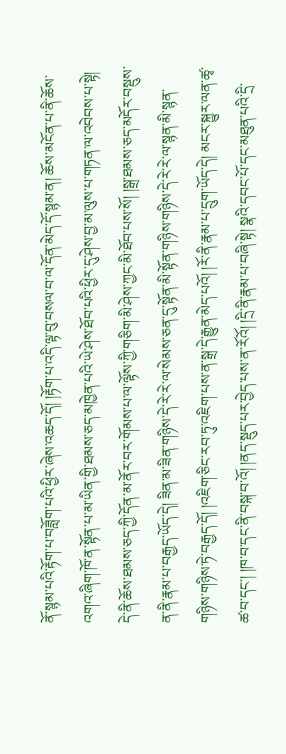ནོ་སྙམ་པའི་རྟོག་པ་བཟློག་པའི་ཕྱིར་ཞེས་འཆད་དོ། །རྟོག་པ་འདི་ལྟ་བུ་བསལ་བ་ལ་དོན་མེད་དོ་སྙམ་ན། ཆོས་མངོན་པ་ནི་ཆོས་འགའ་ཞིག་ཁོ་ན་སྟོན་པ་མ་ཡིན་གྱི་ཐམས་ཅད་མཁྱེན་པའི་ཡེ་ཤེས་ཐོབ་པའི་ཕྱིར་དུ་ཤེས་བྱ་མ་ལུས་པ་གཏན་ལ་འབེབས་པ་སྟེ། དེ་ནི་ཆོས་ཐམས་ཅད་ཀྱི་དོན་མ་ནོར་བར་གོམས་པ་ལ་ལྟོས་ཀྱི་གཅིག་མི་ཤེས་ཀྱང་མི་ཐོབ་པས་སོ། །སྒྲ་ཐམས་ཅད་མདོར་བསྡུས་ན་ནི་རྣམ་པ་བརྒྱད་ཡོད་དེ། ཟིན་མ་ཟིན་གཉིས་དེ་རེ་རེ་ལ་སེམས་ཅན་དུ་སྟོན་མི་སྟོན་གཉིས་གཉིས་དེ་རེ་རེ་ལ་སྙན་མི་སྙན་གཉིས་གཉིས་ཏེ་བརྒྱད་དོ། །འཇིག་ཅིང་རབ་ཏུ་འཇིག་པས་ན་སྒྲ་དེ་རྒྱུན་མེད་པའོ། །རོ་ནི་རྣམ་པ་དྲུག་ཡོད་དེ། མངར་སྐྱུར་ལན་ཚྭ་ཚ་བ་དང་། །ཁ་བ་དང་ནི་བསྐ་བ་འོ། །ནད་སྡུད་པར་བྱེད་པས་ན་རོའོ། །དྲི་ནི་རྣམ་པ་བཞི་སྟེ། སྣའི་དབང་པོ་དང་མཐུན་པའི་དྲི་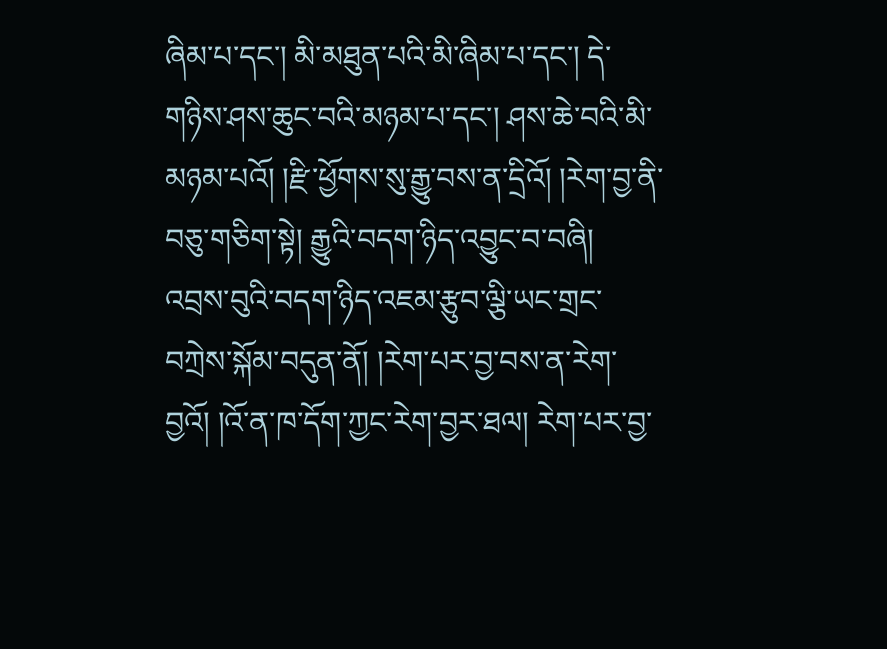ཞིམ་པ་དང་། མི་མཐུན་པའི་མི་ཞིམ་པ་དང་། དེ་གཉིས་ཤས་ཆུང་བའི་མཉམ་པ་དང་། ཤས་ཆེ་བའི་མི་མཉམ་པའོ། །རྫི་ཕྱོགས་སུ་རྒྱུ་བས་ན་དྲིའོ། །རེག་བྱ་ནི་བཅུ་གཅིག་སྟེ། རྒྱུའི་བདག་ཉིད་འབྱུང་བ་བཞི། འབྲས་བུའི་བདག་ཉིད་འཇམ་རྩུབ་ལྕི་ཡང་གྲང་བཀྲེས་སྐོམ་བདུན་ནོ། །རེག་པར་བྱ་བས་ན་རེག་བྱའོ། །འོ་ན་ཁ་དོག་ཀྱང་རེག་བྱར་ཐལ། རེག་པར་བྱ་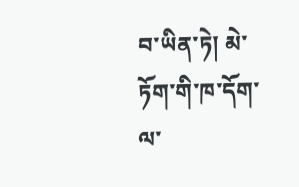བ་ཡིན་ཏེ། མེ་ཏོག་གི་ཁ་དོག་ལ་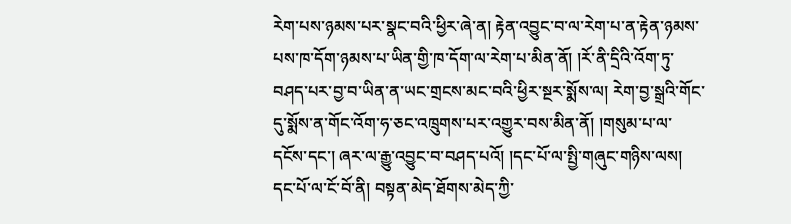རེག་པས་ཉམས་པར་སྣང་བའི་ཕྱིར་ཞེ་ན། རྟེན་འབྱུང་བ་ལ་རེག་པ་ན་རྟེན་ཉམས་པས་ཁ་དོག་ཉམས་པ་ཡིན་གྱི་ཁ་དོག་ལ་རེག་པ་མིན་ནོ། །རོ་ནི་དྲིའི་འོག་ཏུ་བཤད་པར་བྱ་བ་ཡིན་ན་ཡང་གྲངས་མང་བའི་ཕྱིར་སྔར་སྨོས་ལ། རེག་བྱ་སྒྲའི་གོང་དུ་སྨོས་ན་གོང་འོག་ཧ་ཅང་འཁྲུགས་པར་འགྱུར་བས་མིན་ནོ། །གསུམ་པ་ལ་དངོས་དང་། ཞར་ལ་རྒྱུ་འབྱུང་བ་བཤད་པའོ། །དང་པོ་ལ་སྤྱི་གཞུང་གཉིས་ལས། དང་པོ་ལ་ངོ་བོ་ནི། བསྟན་མེད་ཐོགས་མེད་ཀྱི་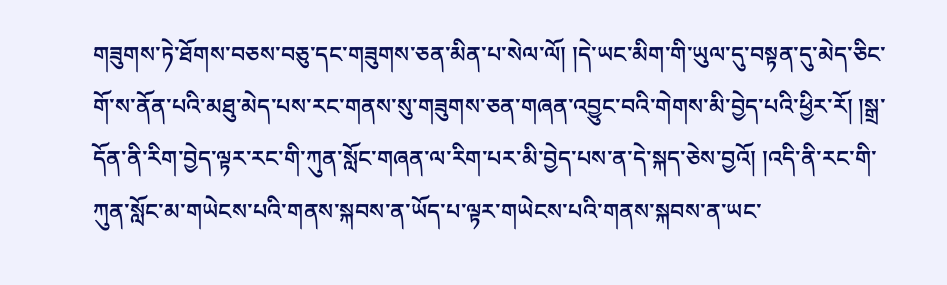གཟུགས་ཏེ་ཐོགས་བཅས་བཅུ་དང་གཟུགས་ཅན་མིན་པ་སེལ་ལོ། །དེ་ཡང་མིག་གི་ཡུལ་དུ་བསྟན་དུ་མེད་ཅིང་གོ་ས་ནོན་པའི་མཐུ་མེད་པས་རང་གནས་སུ་གཟུགས་ཅན་གཞན་འབྱུང་བའི་གེགས་མི་བྱེད་པའི་ཕྱིར་རོ། །སྒྲ་དོན་ནི་རིག་བྱེད་ལྟར་རང་གི་ཀུན་སློང་གཞན་ལ་རིག་པར་མི་བྱེད་པས་ན་དེ་སྐད་ཅེས་བྱའོ། །འདི་ནི་རང་གི་ཀུན་སློང་མ་གཡེངས་པའི་གནས་སྐབས་ན་ཡོད་པ་ལྟར་གཡེངས་པའི་གནས་སྐབས་ན་ཡང་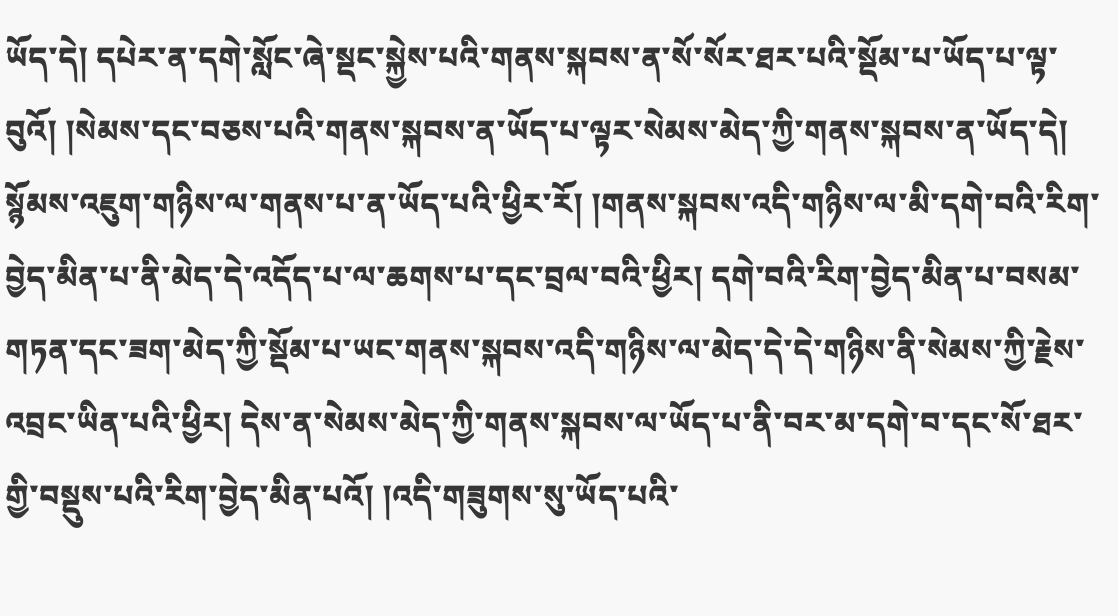ཡོད་དེ། དཔེར་ན་དགེ་སློང་ཞེ་སྡང་སྐྱེས་པའི་གནས་སྐབས་ན་སོ་སོར་ཐར་པའི་སྡོམ་པ་ཡོད་པ་ལྟ་བུའོ། །སེམས་དང་བཅས་པའི་གནས་སྐབས་ན་ཡོད་པ་ལྟར་སེམས་མེད་ཀྱི་གནས་སྐབས་ན་ཡོད་དེ། སྙོམས་འཇུག་གཉིས་ལ་གནས་པ་ན་ཡོད་པའི་ཕྱིར་རོ། །གནས་སྐབས་འདི་གཉིས་ལ་མི་དགེ་བའི་རིག་བྱེད་མིན་པ་ནི་མེད་དེ་འདོད་པ་ལ་ཆགས་པ་དང་བྲལ་བའི་ཕྱིར། དགེ་བའི་རིག་བྱེད་མིན་པ་བསམ་གཏན་དང་ཟག་མེད་ཀྱི་སྡོམ་པ་ཡང་གནས་སྐབས་འདི་གཉིས་ལ་མེད་དེ་དེ་གཉིས་ནི་སེམས་ཀྱི་རྗེས་འབྲང་ཡིན་པའི་ཕྱིར། དེས་ན་སེམས་མེད་ཀྱི་གནས་སྐབས་ལ་ཡོད་པ་ནི་བར་མ་དགེ་བ་དང་སོ་ཐར་གྱི་བསྡུས་པའི་རིག་བྱེད་མིན་པའོ། །འདི་གཟུགས་སུ་ཡོད་པའི་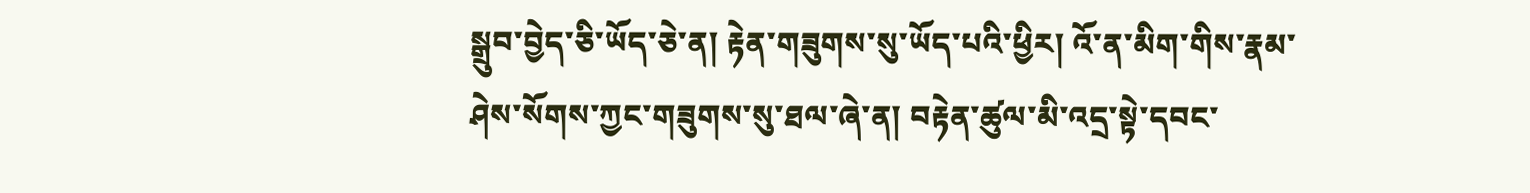སྒྲུབ་བྱེད་ཅི་ཡོད་ཅེ་ན། རྟེན་གཟུགས་སུ་ཡོད་པའི་ཕྱིར། འོ་ན་མིག་གིས་རྣམ་ཤེས་སོགས་ཀྱང་གཟུགས་སུ་ཐལ་ཞེ་ན། བརྟེན་ཚུལ་མི་འདྲ་སྟེ་དབང་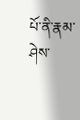པོ་ནི་རྣམ་ཤེས་